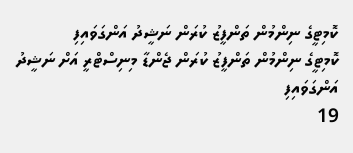ކޮމިޓީގެ ނިންމުން ތަންފީޒު ކުރަން ނަޝީދު އަންގަވައިފި
ކޮމިޓީގެ ނިންމުން ތަންފީޒު ކުރަން ޖެންޑާ މިނިސްޓްރީ އަށް ނަޝީދު އަންގަވައިފި
19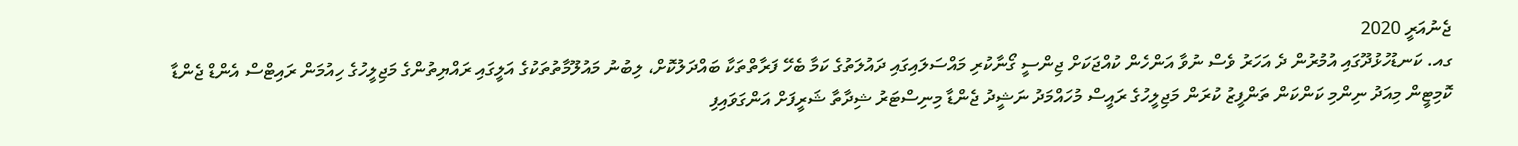ޖެނުއަރީ 2020
ގއ. ކަނޑުހުޅުދޫގައި އުމުރުން ދެ އަހަރު ވެސް ނުވާ އަންހެން ކުއްޖަކަށް ޖިންސީ ގޯނާކުރި މައްސަލައިގައި ދައުލަތުގެ ކަމާ ބެހޭ ފަރާތްތަކާ ބައްދަލުކޮށް، ލިބުނު މައުލޫމާތުތަކުގެ އަލީގައި ރައްޔިތުންގެ މަޖިލީހުގެ ހިއުމަން ރައިޓްސް އެންޑް ޖެންޑާ ކޮމިޓީން މިއަދު ނިންމި ކަންކަން ތަންފީޒު ކުރަން މަޖިލީހުގެ ރައީސް މުހައްމަދު ނަޝީދު ޖެންޑާ މިނިސްޓަރު ޝިދާތާ ޝަރީފަށް އަންގަވައިފި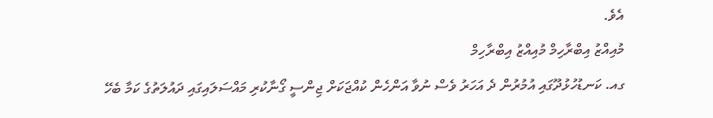އެވެ.
މުއިއްޒު އިބްރާހިމް މުއިއްޒު އިބްރާހިމް
ގއ. ކަނޑުހުޅުދޫގައި އުމުރުން ދެ އަހަރު ވެސް ނުވާ އަންހެން ކުއްޖަކަށް ޖިންސީ ގޯނާކުރި މައްސަލައިގައި ދައުލަތުގެ ކަމާ ބެހޭ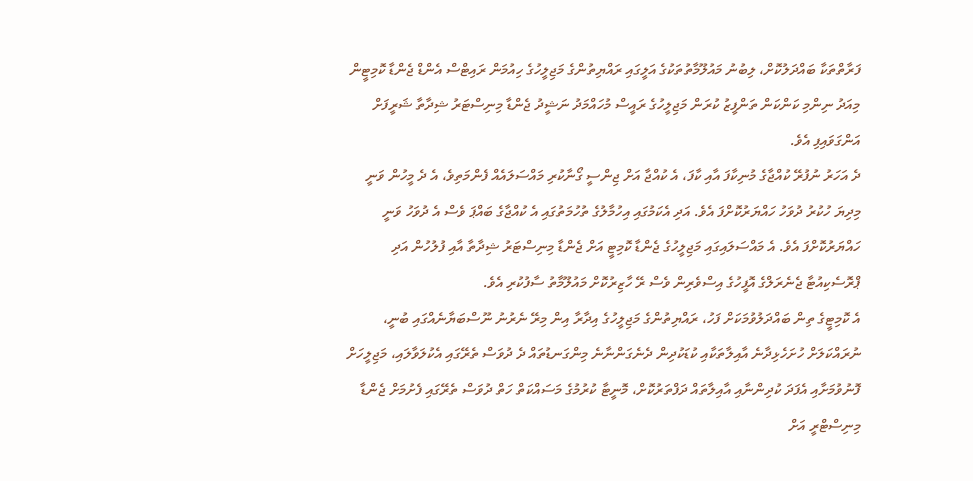ފަރާތްތަކާ ބައްދަލުކޮށް، ލިބުނު މައުލޫމާތުތަކުގެ އަލީގައި ރައްޔިތުންގެ މަޖިލީހުގެ ހިއުމަން ރައިޓްސް އެންޑް ޖެންޑާ ކޮމިޓީން މިއަދު ނިންމި ކަންކަން ތަންފީޒު ކުރަން މަޖިލީހުގެ ރައީސް މުހައްމަދު ނަޝީދު ޖެންޑާ މިނިސްޓަރު ޝިދާތާ ޝަރީފަށް އަންގަވައިފި އެވެ.
ދެ އަހަރު ނުފުރޭ ކުއްޖާގެ މުނިކާފަ އާއި ކާފަ، އެ ކުއްޖާ އަށް ޖިންސީ ގޯނާކުރި މައްސަލައެއް ފެންމަތިވެ، އެ ދެ މީހުން ވަނީ މިދިޔަ ހުކުރު ދުވަހު ހައްޔަރުކޮށްފަ އެވެ. އަދި އެކަމުގައި އިހުމާލުގެ ތުހުމަތުގައި އެ ކުއްޖާގެ ބައްޕަ ވެސް އެ ދުވަހު ވަނީ ހައްޔަރުކޮށްފަ އެވެ. އެ މައްސަލައިގައި މަޖިލީހުގެ ޖެންޑާ ކޮމިޓީ އަށް ޖެންޑާ މިނިސްޓަރު ޝިދާތާ އާއި ފުލުހުން އަދި ޕްރޮސެކިއުޓާ ޖެނެރަލްގެ އޮފީހުގެ އިސްވެރިން ވެސް ރޭ ހާޒިރުކޮށް މައުލޫމާތު ސާފުކުރި އެވެ.
އެ ކޮމިޓީގެ ތިން ބައްދަލުވުމަކަށް ފަހު، ރައްޔިތުންގެ މަޖިލީހުގެ އިދާރާ އިން މިރޭ ނެރުނު ނޫސްބަޔާނެއްގައި ބުނީ، ނުރައްކަލަށް ހުށަހެޅިދާނެ އާއިލާތަކާއި ކުޑަކުދިން ދެނެގަންނާނެ މިންގަނޑުތައް ދެ ދުވަސް ތެރޭގައި އެކުލަވާލައި، މަޖިލީހަށް ފޮނުވުމަށާއި އެފަދަ ކުދިންނާއި އާއިލާތައް ދަފްތަރުކޮށް، މޮނީޓާ ކުރުމުގެ މަސައްކަތް ހަތް ދުވަސް ތެރޭގައި ފެށުމަށް ޖެންޑާ މިނިސްޓްރީ އަށް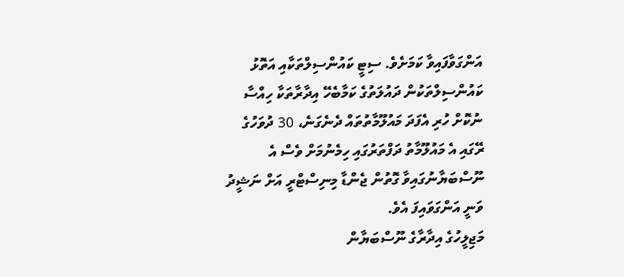އަންގަވާފައިވާ ކަމަށެވެ. ސިޓީ ކައުންސިލްތަކާއި އަތޮޅު ކައުންސިލްތަކުން ދައުލަތުގެ ކަމާބެހޭ އިދާރާތަކާ ހިއްސާ ނުކޮށް ހުރި އެފަދަ މައުލޫމާތުތައް ދެނެގަނެ، 30 ދުވަހުގެ ރޭގައި އެ މައުލޫމާތު ދަފްތަރުގައި ހިމެނުމަށް ވެސް އެ ނޫސްބަޔާނުގައިވާ ގޮތުން ޖެންޑާ މިނިސްޓްރީ އަށް ނަޝީދު ވަނީ އަންގަވައިފަ އެވެ.
މަޖިލީހުގެ އިދާރާގެ ނޫސްބަޔާން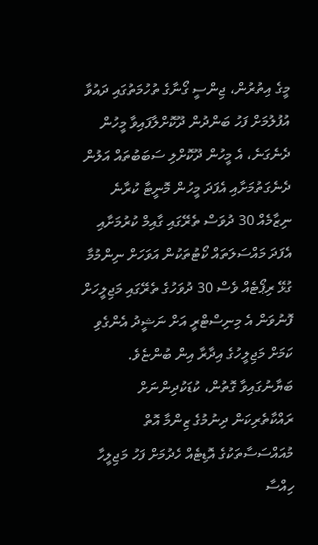މީގެ އިތުރުން، ޖިންސީ ގޯނާގެ ތުހުމަތުގައި ދައުވާ އުފުލުމަށް ފަހު ބަންދުން ދޫކޮށްލާފައިވާ މީހުން ދެނެގަނެ، އެ މީހުން ދޫކޮށްލި ސަބަބުތައް އަލުން ދެނެގަތުމަށާއި އެފަދަ މީހުން މޮނީޓާ ކުރާނެ ނިޒާމެއް 30 ދުވަސް ތެރޭގައި ގާއިމް ކުރުމަށާއި އެފަދަ މައްސަލަތައް ކޯޓުތަކުން އަވަހަށް ނިންމުމާ ގުޅޭ ރިޕޯޓެއް ވެސް 30 ދުވަހުގެ ތެރޭގައި މަޖިލީހަށް ފޮނުވަން އެ މިނިސްޓްރީ އަށް ނަޝީދު އެންގެވި ކަމަށް މަޖިލީހުގެ އިދާރާ އިން ބުންޏެވެ.
ބަޔާނުގައިވާ ގޮތުން، ކުޑަކުދިންނަށް ރައްކާތެރިކަން ދިނުމުގެ ޒިންމާ އޮތް މުއައްސަސާތަކުގެ އޮޑިޓެއް ހެދުމަށް ފަހު މަޖިލީހާ ހިއްސާ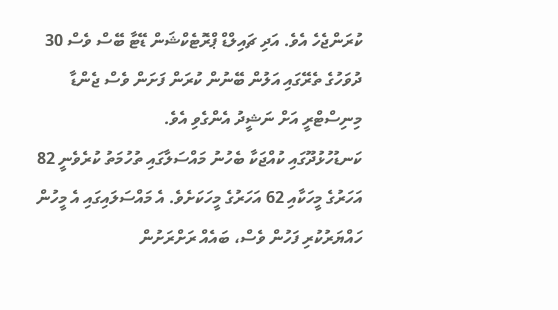ކުރަންޖެހެ އެވެ. އަދި ޗައިލްޑް ޕްރޮޓެކްޝަން ޑޭޓާ ބޭސް ވެސް 30 ދުވަހުގެ ތެރޭގައި އަލުން ބޭނުން ކުރަން ފަށަން ވެސް ޖެންޑާ މިނިސްޓްރީ އަށް ނަޝީދު އެންގެވި އެވެ.
ކަނޑުހުޅުދޫގައި ކުއްޖަކާ ބެހުނު މައްސަލާގައި ތުހުމަތު ކުރެވެނީ 82 އަހަރުގެ މީހަކާއި 62 އަހަރުގެ މީހަކަށެވެ. އެ މައްސަލައިގައި އެ މީހުން ހައްޔަރުކުރި ފަހުން ވެސް، ބައެއް ރަށްރަށުން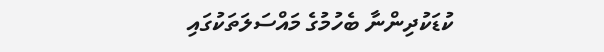ކުޑަކުދިންނާ ބެހުމުގެ މައްސަލަތަކުގައި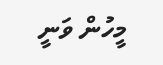މީހުން ވަނީ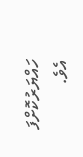ހައްޔަރުކޮށްފަ އެވެ.